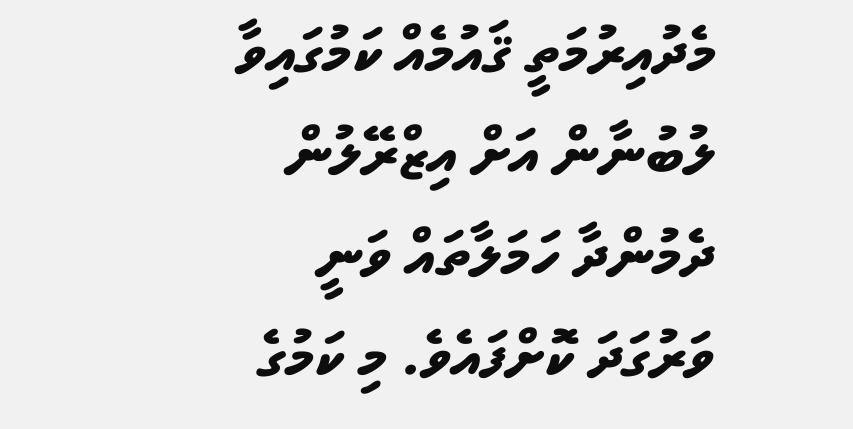މެދުއިރުމަތީ ޤައުމެއް ކަމުގައިވާ ލުބުނާން އަށް އިޒްރޭލުން ދެމުންދާ ހަމަލާތައް ވަނީ ވަރުގަދަ ކޮށްފައެވެ. މި ކަމުގެ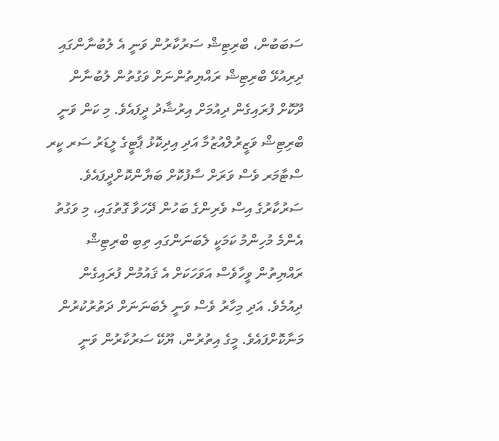ސަބަބުން، ބްރިޓިޝް ސަރުކާރުން ވަނީ އެ ލުބުނާންގައި ދިރިއުޅޭ ބްރިޓިޝް ރައްޔިތުންނަށް ވަގުތުން ލުބުނާން ދޫކޮށް ފުރައިގެން ދިއުމަށް އިރުޝާދު ދީފައެވެ. މި ކަން ވަނީ ބްރިޓިޝް ވަޒީރުލްއުޒުމާ އަދި އިދިކޮޅު ޕާޓީގެ ލީޑަރު ސަރ ކީރ ސްޓާމަރ ވެސް ވަރަށް ސާފުކޮށް ބަޔާންކޮށްދީފައެވެ.
ސަރުކާރުގެ އިސް ވެރިންގެ ބަހުން ދޭހަވާ ގޮތުގައި، މި ވަގުތު އެންމެ މުހިންމު ކަމަކީ ލެބަނަންގައި ތިބި ބްރިޓިޝް ރައްޔިތުން ވީހާވެސް އަވަހަކަށް އެ ޤައުމުން ފުރައިގެން ދިއުމެވެ. އަދި މިހާރު ވެސް ވަނީ ލެބަނަނަށް ދަތުރުކުރުން މަނާކޮށްފައެވެ. މީގެ އިތުރުން، ޔޫކޭ ސަރުކާރުން ވަނީ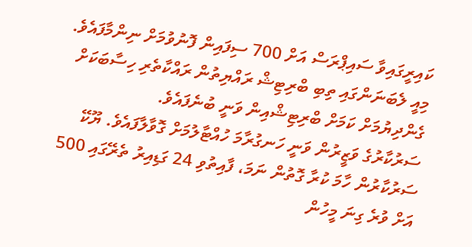ކައިރީގައިވާ ސައިޕްރަސް އަށް 700 ސިފައިން ފޮނުވުމަށް ނިންމާފައެވެ. މިއީ ލެބަނަންގައި ތިބި ބްރިޓިޝް ރައްޔިތުން ރައްކާތެރި ހިސާބަކަށް ގެންދިޔުމަށް ކަމަށް ބްރިޓިޝްއިން ވަނީ ބުނެފައެވެ.
ސަރުކާރުގެ ވަޒީރުން ވަނީ ހަނގުރާމަ ހުއްޓާލުމަށް ގޮވާލާފައެވެ. ޔޫކޭ ސަރުކާރުން ހާމަ ކުރާ ގޮތުން ނަމަ، ފާއިތުވި 24 ގަޑިއިރު ތެރޭގައި 500 އަށް ވުރެ ގިނަ މީހުން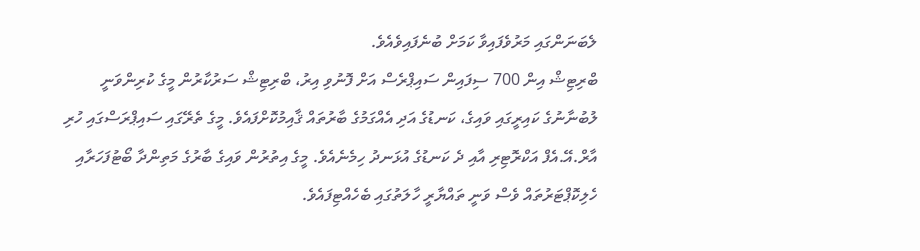ލެބަނަންގައި މަރުވެފައިވާ ކަމަށް ބުނެފައިވެއެވެ.
ބްރިޓިޝް އިން 700 ސިފައިން ސައިޕްރެސް އަށް ފޮނުވި އިރު، ބްރިޓިޝް ސަރުކާރުން މީގެ ކުރިންވަނީ ލުބުނާނުގެ ކައިރީގައި ވައިގެ، ކަނޑުގެ އަދި އެއްގަމުގެ ބާރުތައް ޤާއިމުކޮށްފައެވެ. މީގެ ތެރޭގައި ސައިޕްރަސްގައި ހުރި އާރް.އޭ.އެފް އަކްރޮޓިރި އާއި ދެ ކަނޑުގެ އުޅަނދު ހިމެނެއެވެ. މީގެ އިތުރުން ވައިގެ ބާރުގެ މަތިންދާ ބޯޓުފަހަރާއި ހެލިކޮޕްޓަރުތައް ވެސް ވަނީ ތައްޔާރީ ހާލަތުގައި ބެހެއްޓިފައެވެ.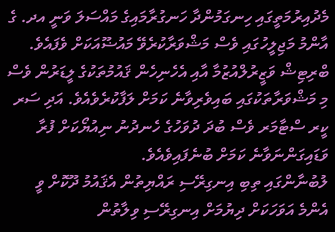މެދުއިރުމަތީގައި ހިނގަމުންދާ ހަނގުރާމައިގެ މައްސަލަ ވަނީ އދ. ގެ އާންމު މަޖިލީހުގައި ވެސް މަޝްވަރާކުރެވޭ މައުޟޫއަކަށް ވެފައެވެ. ބްރިޓިޝް ވަޒީރުލްއުޒުމާ އާއި އެހެނިހެން ޤައުމުތަކުގެ ލީޑަރުން ވެސް މި މަޝްވަރާތަކުގައި ބައިވެރިވާނެ ކަމަށް ލަފާކުރެވެއެވެ. އަދި ސަރ ކީރ ސްޓާމަރ ވެސް ބުދަ ދުވަހުގެ ހެނދުނު ނިއުޔޯކަށް ފުރާ ވަޑައިގަންނަވާނެ ކަމަށް ބުނެފައިވެއެވެ.
ލުބުނާންގައި ތިބި އިނގިރޭސި ރައްޔިތުން އެޤައުމު ދޫކޮށް ވީ އެންމެ އަވަހަކަށް ދިޔުމަށް އިނގިރޭސި ވިލާތުން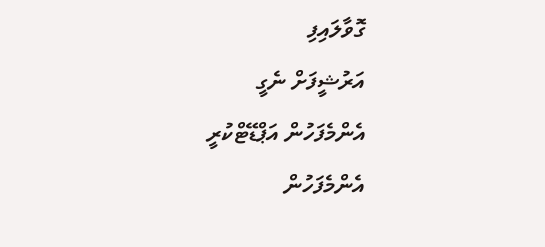ގޮވާލައިފި
އަރުޝީފަށް ނެގީ
އެންމެފަހުން އަޕްޑޭޓްކުރީ
އެންމެފަހުން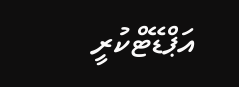އަޕްޑޭޓްކުރީ